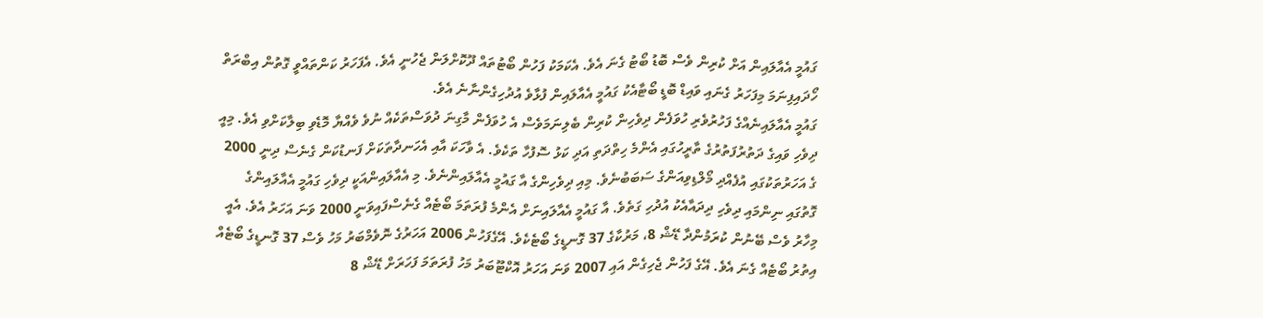ގައުމީ އެއާލައިން އަށް ކުރިން ވެސް ބޮޑު ބޯޓު ގެނަ އެވެ. އެކަމަކު ފަހުން ބޯޓުތައް ދޫކޮށްލަން ޖެހުނީ އެވެ. އެފަހަރު ކަންތައްވީ ގޮތުން އިބްރަތް ހޯދައިފިނަމަ މިފަހަރު ގެނައި ވައިޑް ބޮޑީ ބޯޓާއެކު ގައުމީ އެއާލައިން ފުޅާވެ އުދުހިގެންނާނެ އެވެ.
ގައުމީ އެއާލައިނެއްގެ ފަހުރުވެރި ހުވަފެން ދިވެހިން ކުރިން ބެލިނަމަވެސް އެ ހުވަފެން މާގިނަ ދުވަސްތަކެއް ނުވެ ވެއްޔާ މޮޑެވި ބިލާކަށްވި އެވެ. މިއީ ދިވެހި ވައިގެ ދަތުރުފަތުރުގެ ތާރީހުގައި އެންމެ ހިތްދަތި އަދި ކަޅު ސޮފުހާ ތަކެވެ. އެ ވާހަކަ އާއި އެހަނދާތަކަށް ފަނޑުކަން ގެނެސް ދިނީ 2000 ގެ އަހަރުތަކުގައި އުފެއްދި މޯލްޑިވިއަންގެ ސަބަބުނެވެ. މިއި ދިވެހިންގެ އާ ގައުމީ އެއާލައިންނެވެ. މި އެއާލައިންއަކީ ދިވެހި ގައުމީ އެއާލައިންގެ ގޮތުގައި ނިންމައި ދިވެހި ދިދައާއެކު އުދުހި ގަތެވެ. އާ ގައުމީ އެއާލައިނަށް އެންމެ ފުރަތަމަ ބޯޓެއް ގެނެސްފައިވަނީ 2000 ވަނަ އަހަރު އެވެ. އެއީ މިހާރު ވެސް ބޭނުން ކުރަމުންދާ ޑޭޝް 8، މަރުކާގެ 37 ގޮނޑީގެ ބޯޓެކެވެ. އޭގެފަހުން 2006 އަހަރުގެ ނޮވެމްބަރު މަހު ވެސް 37 ގޮނޑީގެ ބޯޓެއް އިތުރު ބޯޓެއް ގެނަ އެވެ. އޭގެ ފަހުން ޖެހިގެން އައި 2007 ވަނަ އަހަރު އޮކްޓޫބަރު މަހު ފުރަތަމަ ފަހަރަށް ޑޭޝް 8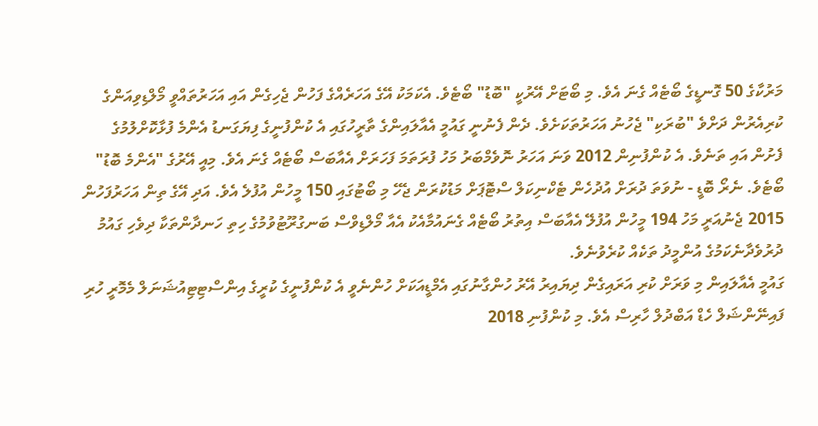މަރުކާގެ 50 ގޮނޑީގެ ބޯޓެއް ގެނަ އެވެ. މި ބޯޓަށް އޭރުކީ "ބޮޑު" ބޯޓެވެ. އެކަމަކު އޭގެ އަހަރެއްގެ ފަހުން ޖެހިގެން އައި އަހަރުތައްވީ މޯލްޑިވިއަންގެ ކުރިއެރުން ދަށްވެ "ބުރަކި" ޖެހުނު އަހަރުތަކަށެވެ. ދެން ފެނުނީ ގައުމީ އެއާލައިންގެ ތާރީހުގައި އެ ކުންފުނީގެ ފިޔަގަނޑު އެންމެ ފުޅާކޮށްލުމުގެ ފެށުން އައި ތަނެވެ. އެ ކުންފުނިން 2012 ވަނަ އަހަރު ނޮވެމްބަރު މަހު ފުރަތަމަ ފަހަރަށް އެއާބަސް ބޯޓެއް ގެނަ އެވެ. މިއީ އޭރުގެ "އެންމެ ބޮޑު" ބޯޓެވެ. ނެރޯ ބޮޑީ - ނުވަތަ ދުރަށް އުދުހެން ޓެކްނިކަލް ސްޓޮޕަށް މަޑުކުރަން ޖެހޭ މި ބޯޓުގައި 150 މީހުން އުފުލެ އެވެ. އަދި އޭގެ ތިން އަހަރުފަހުން 2015 ޖެނުއަރީ މަހު 194 މީހުން އުފުލޭ އެއާބަސް އިތުރު ބޯޓެއް ގެނައުމާއެކު އެއާ މޯލްޑިވްސް ބަނގުރޫޓުވުމުގެ ހިތި ހަނދާންތަކާ ދިވެހި ގައުމު ދުރުވެދާނެކަމުގެ އުންމީދު ތަކެއް ކުރެވުނެވެ.
ގައުމީ އެއާލައިން މި ވަރަށް ކުރި އަރައިގެން ދިޔައިރު އޭރު ހުންގާނުގައި އެމްޑީއަކަށް ހުންނެވީ އެ ކުންފުނީގެ ކުރީގެ އިންސްޓިޓިއުޝަނަލް މެމޮރީ ހުރި ފައިނޭންޝަލް ހެޑް އަބްދުލް ހާރިސް އެވެ. މި ކުންފުނި 2018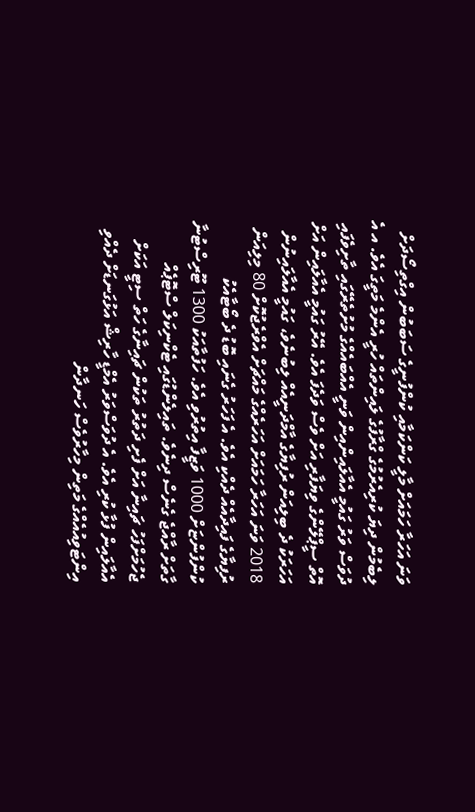ވަނަ އަހަރާ ހަމައަށް މާލީ ކަންކަމާއި ކުންފުނީގެ ސަބަބުން އިގްތިސޯދަށް ލިބެމުން ދިޔަ ކުރިއެރުމުގެ ގްރާފުގެ ލައިންތައް ހުރީ އެންމެ މަތީގަ އެވެ. އ އެ ދުވަސް ވަރު ގައުމީ އެއާލައިންއިން ވަނީ އެއްބައެއްގެ މުށުތެރޭގައި ތާށިވެފައި އޮތް ސީޕްލޭންގެ ވިޔަފާރި އަށް ވެސް ވަދެފަ އެވެ. އޭރު ގައުމީ އެއާލައިން އަށް އަހަރަކު ދެ ބިލިއަން ރުފިޔާގެ އާމްދަނީއެއް ލިބުނެވެ، ގައުމީ އެއާލައިނުން 2018 ވަނަ އަހަރާ ހަމައަށް އަހަރެއްގެ މައްޗަށް އެވްރެޖުކޮށް 80 މިލިއަން ރުފިޔާގެ ފައިދާއެއް ދެއްކި އެވެ. އެ ފަހަރު ގެނައި ބޮޑު ދެ ބޯޓާއެކު ކުންފުންޏަށް 1000 ވަޒީފާ އިތުރުވި އެވެ. ހަފުތާއަކު 1300 ޓޫރިސްޓުނާ ގާތަށް ރާއްޖެ ގެނެސް ދިނެވެ. ތައިލެންޑުގައި ޓެކްނިކަލް ސްޓޮޕެއް ޖެހުމަށްފަހު ޗައިނާ އަށް ފެށި ދަތުރު ތަކުން ޗައިނާގެ ހަތް ސިޓީ އަކަށް އެއާލައިން ފުޅާ ކުރި އެވެ. އެ ދުވަސްވަރު އެމްޑީ ހާރިޝް އަޅުގަނޑަށް ދެއްވި އިންޓަވިއުއެއްގެ މަތިން މިހާރުވެސް ހަނދާން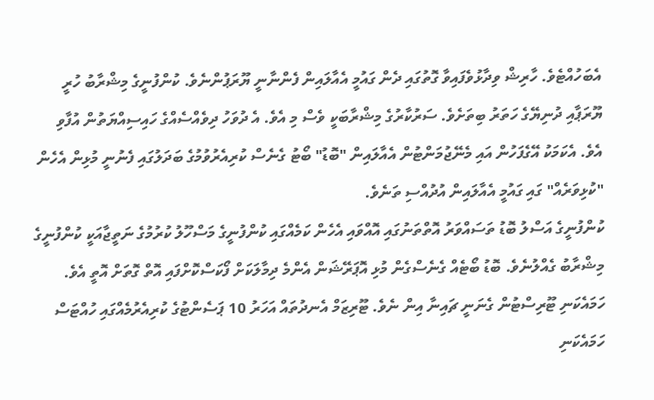އެބަހުއްޓެވެ. ހާރިޝް ވިދާޅުވެފައިވާ ގޮތުގައި ދެން ގައުމީ އެއާލައިން ފެންނާނީ ޔޫރަޕުންނެވެ. ކުންފުނީގެ މިޝްރާބު ހުރީ ޔޫރަޕާއި ދުނިޔޭގެ ހަތަރު ބިތަށެވެ. ސަރުކާރުގެ މިޝްރާބަކީ ވެސް މި އެވެ. އެ ދުވަހު ދިވެއްސެއްގެ ހައިސިއްޔަތުން އުފާވި އެވެ. އެކަމަކު އޭގެފަހުން އައި މެނޭޖުމަންޓުން އެއާލައިން "ބޮޑު" ބޯޓު ގެނެސް ކުރިއެރުވުމުގެ ބަދަލުގައި ފެނުނީ މުޅިން އެހެން "ކުޅިވަރެއް" ގައި ގައުމީ އެއާލައިން އުދުއްސި ތަނެވެ.
ކުންފުނީގެ އަސްލު ބޮޑު ތަސައްވަރު އޮތްތަނުގައި އޮއްވައި އެހެން ކަމެއްގައި ކުންފުނީގެ މަސްހޫލު ކުރުމުގެ ނަތީޖާއަކީ ކުންފުނީގެ މިޝްރާބު ގެއްލުނެވެ. ބޮޑު ބޯޓެއް ގެނެސްގެން މުޅި އޮޕަރޭޝަން އެންމެ ދިމާލަކަށް ފޯކަސްކޮށްފައި އޮތް ގޮތަށް އޮތީ އެވެ. ހަމައެކަނި ޓޫރިސްޓުން ގެނަނީ ޗައިނާ އިން ނެވެ. ޓޫރިޒަމް އެނދުތައް އަހަރު 10 ޕަސެންޓުގެ ކުރިއެރުމެއްގައި ހުއްޓަސް ހަމައެކަނި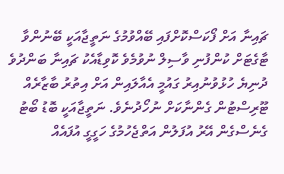ޗައިނާ އަށް ފޯކަސްކޮށްފައި ބޭއްވުމުގެ ނަތީޖާއަކީ ބޭނުންވާ ޓާގެޓަށް ކުންފުނި ވާސިލް ނުވުމެވެ ކޮވިޑާއެކު ޗައިނާ ބަންދުވެ ދުނިޔެ ހުޅުވުނުއިރު ގައުމީ އެއާލައިން އަށް އިތުރު ބާޒާރެއް ޓޫރިސްޓުން ގެންނާކަށް ނުހޯދުނެވެ. ނަތީޖާއަކީ ބޮޑު ބޯޓު ގެނެސްގެން އޭރު އުފަލުން އަތްޖެހުމުގެ ހަގީގީ އުފައެއް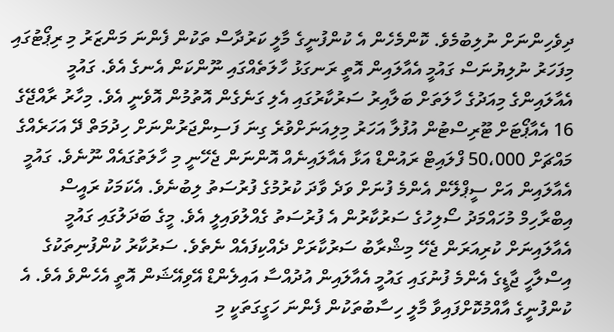ދިވެހިންނަށް ނުލިބުމެވެ. ކޮންމެހެން އެ ކުންފުނީގެ މާލީ ކަރުދާސް ތަކުން ފެންނަ މަންޒަރު މި ރިޕޯޓުގައި މިފަހަރު ނުލިޔުނަސް ގައުމީ އެއާލައިން އޮތީ ރަނގަޅު ހާލަތެއްގައި ނޫންކަން އެނގެ އެވެ. ގައުމީ އެއާލައިންގެ މިއަދުގެ ހާލަތަށް ބަލާއިރު ސަރުކާރުގައި އެލި ގަނެގެން އޮތުމުން އޮވެނީ އެވެ. މިހާރު ރާއްޖޭގެ 16 އެއާޕޯޓަށް ޓޫރިސްޓުން އުފުލާ އަހަރު މިލިއަނަށްވުރެ ގިނަ ފަސިންޖަރުންނަށް ހިދުމަތް ދޭ އަހަރެއްގެ މައްޗަށް 50،000 ފްލައިޓް ރައުންޑް އަޅާ އެއާލައިނެއް އޮންނަން ޖެހޭނީ މި ހާލަތުގައެއް ނޫނެވެ. ގައުމީ އެއާލައިން އަށް ސީޕްލޭން އެންމެ ފުނަށް ވަދެ ވާދަ ކުރުމުގެ ފުރުސަތު ލިބުނެވެ. އެކަމަކު ރައީސް އިބްރާހިމް މުހައްމަދު ސޯލިހުގެ ސަރުކާރުން އެ ފުރުސަތު ގެއްލުވައިލީ އެވެ. މީގެ ބަދަލުގައި ގައުމީ އެއާލައިނަށް ކުރިއަރަން ޖެހޭ މިޝްރާބު ސަރުކާރަށް ދެއްކިފައެއް ނެތެވެ. ސަރުކާރު ކުންފުނިތަކުގެ އިސްލާހީ ޖާޑީގެ އެންމެ ފުނުގައި ގައުމީ އެއާލައިން އުދުއްސާ އައިލެންޑް އޭވިއޭޝަން އޮތީ އެހެންވެ އެވެ. އެ ކުންފުނީގެ އާއްމުކޮށްފައިވާ މާލީ ހިސާބުތަކުން ފެންނަ ހަގީގަތަކީ މި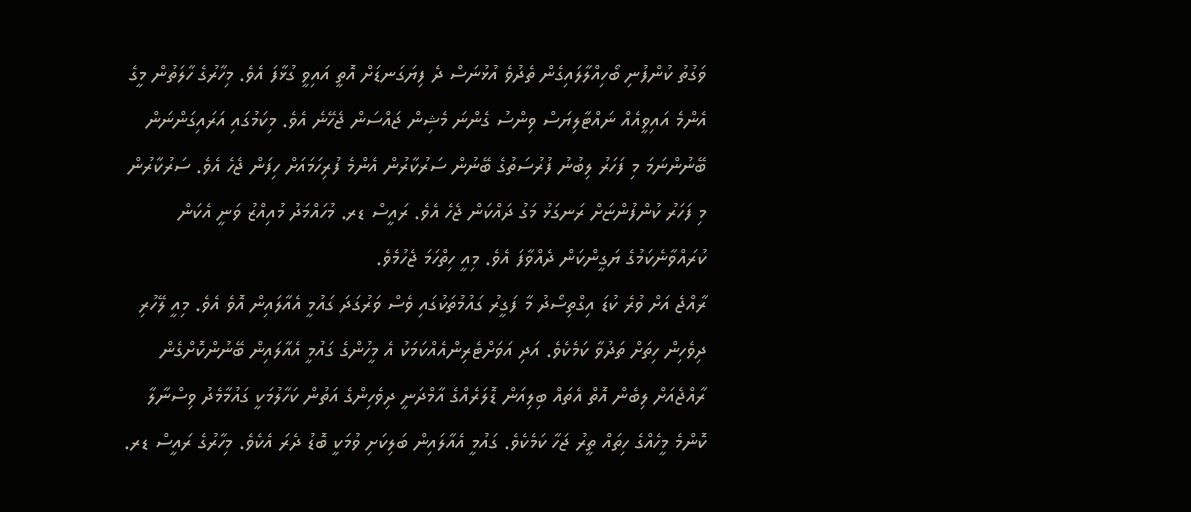ވަގުތު ކުންފުނި ބޯހިއްލާލައިގެން ތެދުވެ އުޅުނަސް ދެ ފިޔަގަނޑަށް އޮތީ އައިވީ ގުޅާފަ އެވެ. މިހާރުގެ ހާލަތުން މީގެ އެންމެ އައިވީއެއް ނައްޓާލިޔަސް ވިންސު ގެންނަ މެޝިން ޖައްސަން ޖެހޭނެ އެވެ. މިކަމުގައި އަރައިގަންނަން ބޭނުންނަމަ މި ފަހަރު ލިބުނު ފުރުސަތުގެ ބޭނުން ސަރުކާރުން އެންމެ ފުރިހަމައަށް ހިފަން ޖެހެ އެވެ. ސަރުކާރުން މި ފަހަރު ކުންފުންޏަށް ރަނގަޅު މަގު ދައްކަން ޖެހެ އެވެ. ރައީސް ޑރ. މުހައްމަދު މުއިއްޒު ވަނީ އެކަން ކުރައްވާނެކަމުގެ ޔަގީންކަން ދެއްވާފަ އެވެ. މިއީ ހިތްހަމަ ޖެހުމެވެ.
ރާއްޖެ އަށް ވުރެ ކުޑަ އިގްތިސޯދު މާ ފަގީރު ގައުމުތަކުގައި ވެސް ވަރުގަދަ ގައުމީ އެއާލައިން އޮވެ އެވެ. މިއީ ލޭހުރި ދިވެހިން ހިތަށް ތަދުވާ ކަމެކެވެ. އަދި އަވަށްޓެރިންއެއްކަމަކު އެ މީހުންގެ ގައުމީ އެއާލައިން ބޭނުންކޮށްގެން ރާއްޖެއަށް ލިބެން އޮތް އެތައް ބިލިއަން ޑޮލަރެއްގެ އާމްދަނީ ދިވެހިންގެ އަތުން ކަހާލުމަކީ ގައުމާމެދު ވިސްނާލާ ކޮންމެ މީހެއްގެ ހިތައް ތީރު ޖަހާ ކަމެކެވެ. ގައުމީ އެއާލައިން ބަލިކަށި ވުމަކީ ބޮޑު ދެރަ އެކެވެ. މިހާރުގެ ރައީސް ޑރ.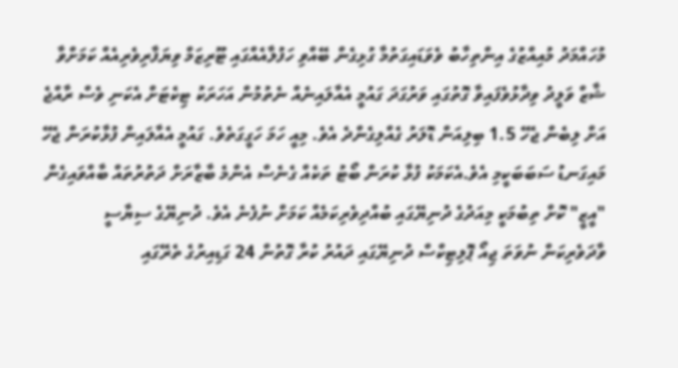މުހައްމަދު މުއިއްޒުގެ އިންތިހާބު ވެވަޑައިގަތުމާ ގުޅިގެން ބޭއްވި ހަފުލާއެއްގައި ޓޫރިޒަމް ވިޔަފާރިވެރިއެއް ކަމަށްވާ ޝާޒް ވަލީދު ވިދާޅުވެފައިވާ ގޮތުގައި ވަރުގަދަ ގައުމީ އެއާލައިނެއް ނެތުމުން އަހަރަކު ޓިކެޓަށް އެކަނި ވެސް ރާއްޖެ އަށް ލިބެން ޖެހޭ 1.5 ބިލިއަން ޑޮލަރު ގެއްލިގެންދެ އެވެ. މިއީ ހަމަ ހަގީގަތެވެ. ގައުމީ އެއާލައިން ފުޅާކުރަން ޖެހޭ މައިގަނޑު ސަބަބަކީމި އެވެ.އެކަމަކު ފުޅާ ކުރަން ބޯޓު ތަކެއް ގެނެސް އެންމެ ބާޒާރަށް ދަތުރުތައް ބާއްވައިގެން "އީޒީ" ކޮށް ތިބުމަކީ މިއަދުގެ ދުނިޔޭގައި ބުއްދިވެރިކަމެއް ކަމަށް ނުފެނެ އެވެ. ދުނިޔޭގެ ސިޔާސީ ވާދަވެރިކަން ނުވަތަ ޖިއޯ ޕޮލިޓިކްސް ދުނިޔޭގައި ދައުރު ކުރާ ގޮތުން 24 ގަޑިއިރުގެ ތެރޭގައި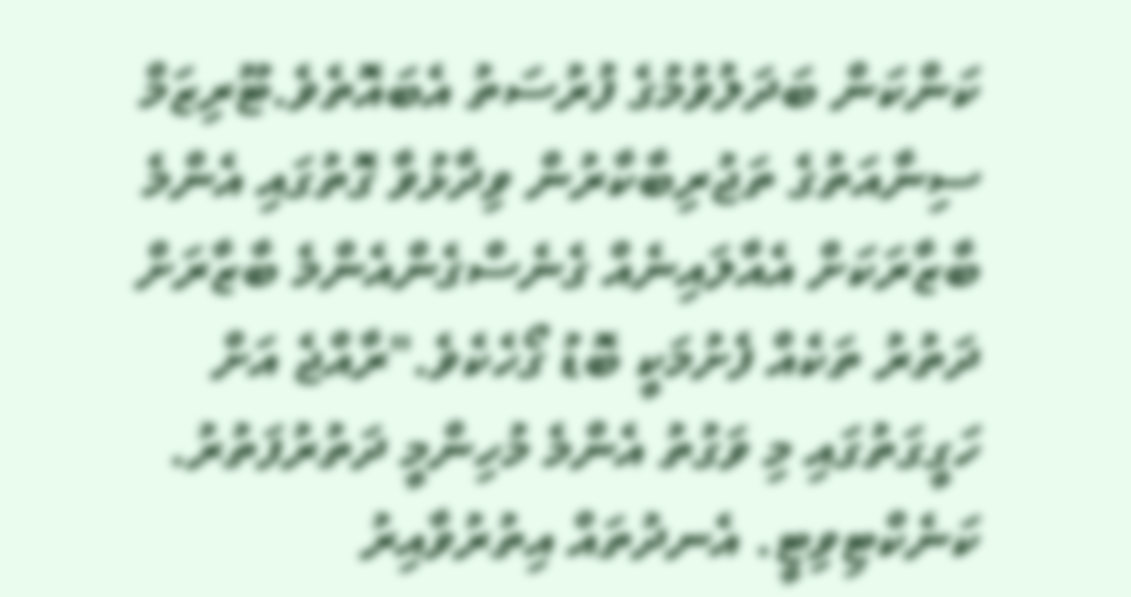ކަންކަން ބަދަލުވުމުގެ ފުރުސަތު އެބައޮތެވެ.ޓޫރިޒަމް ސިނާއަތުގެ ތަޖުރިބާކާރުން ވިދާޅުވާ ގޮތުގައި އެންމެ ބާޒާރަކަށް އެއާލައިނެއް ގެނެސްގެންއެންމެ ބާޒާރަށް ދަތުރު ތަކެއް ފެށުމަކީ ބޮޑު ގޯހެކެވެ."ރާއްޖެ އަށް ހަގީގަތުގައި މި ވަގުތު އެންމެ މުހިންމީ ދަތުރުފަތުރު. ކަނެކްޓިވިޓީ. އެނދުތައް އިތުރުވާއިރު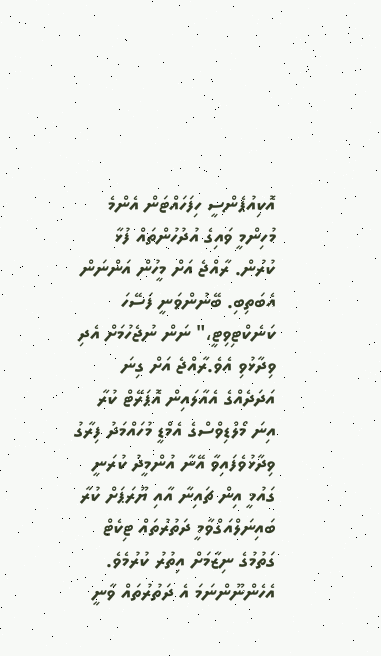އޮކިއުޕެންސީ ހިފަހައްޓަން އެންމެ މުހިންމީ ވައިގެ އުދުހުންތައް ފުޅާ ކުރުން. ރާއްޖެ އަށް މީހުން އަންނަން އެބަތިބި. ބޭނުންވަނީ ފަސޭހަ ކަނެކްޓިވިޓީ،" ނަން ނުޖެހުމަށް އެދި ވިދާޅުވި އެވެ.ރާއްޖެ އަށް ގިނަ އަދަދެއްގެ އެއާލައިން އޮޕަރޭޓް ކުރާ އިނަ މޯލްޑިވްސްގެ އެމްޑީ މުހައްމަދު ފިރާގު ވިދާޅުވެފައިވާ އޭނާ އުންމީދު ކުރަނީ ގައުމީ އިން ޗައިނާ އާއި ޔޫރަޕަށް ކުރާ ބައިނަލްއަގްވާމީ ދަތުރުތައް ޓިކެޓް ގަތުމުގެ ނިޒާމަށް އިތުރު ކުރުމެވެ. އެހެންނޫންނަމަ އެ ދަތުރުތައް ވާނީ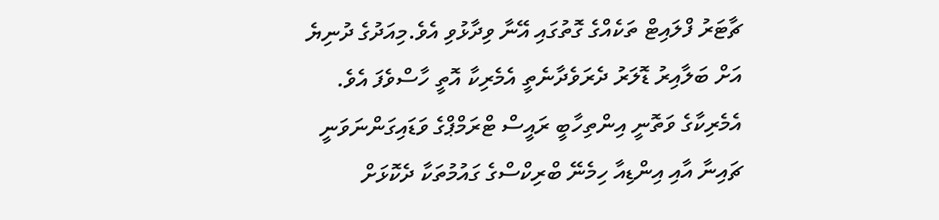ޗާޓަރު ފްލައިޓް ތަކެއްގެ ގޮތުގައި އޭނާ ވިދާޅުވި އެވެ.މިއަދުގެ ދުނިޔެ އަށް ބަލާއިރު ޑޮލަރު ދެރަވެދާނެތީ އެމެރިކާ އޮތީ ހާސްވެފަ އެވެ. އެމެރިކާގެ ވަތޮނީ އިންތިހާބީ ރައީސް ޓްރަމްޕްގެ ވަޑައިގަންނަވަނީ ޗައިނާ އާއި އިންޑިއާ ހިމެނޭ ބްރިކްސްގެ ގައުމުތަކާ ދެކޮޅަށް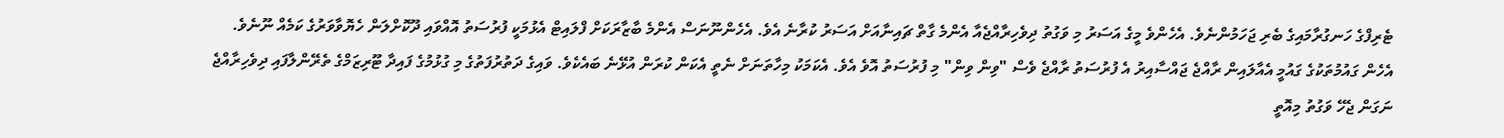ޓެރިފްގެ ހަނގުރާމައިގެ ބެރި ޖަހަމުންނެވެ. އެހެންވެ މީގެ އަސަރު މި ވަގުތު ދިވެހިރާއްޖެއާ އެންމެ ގާތް ޗައިނާއަށް އަސަރު ކުރާނެ އެވެ. އެހެންނޫނަސް އެންމެ ބާޒާރަކަށް ފްލައިޓް އެޅުމަކީ ފުރުސަތު އޮއްވައި ދޫކޮށްލަން ހެޔޮވާވަރުގެ ކަމެއް ނޫނެވެ. އެހެން ގައުމުތަކުގެ ގައުމީ އެއާލައިން ރާއްޖެ ޖައްސާއިރު އެ ފުރުސަތު ރާއްޖެ ވެސް "ވިން ވިން" މި ފުރުސަތު އޮވެ އެވެ. އެކަމަކު މިހާތަނަށް ނެތީ އެކަން ކުރަން އުޅޭނެ ބައެކެވެ. ވައިގެ ދަތުރުފަތުގެ މި ގުޅުމުގެ ފައިދާ ޓޫރިޒަމްގެ ތެރޭންލާފައި ދިވެހިރާއްޖެ ނަގަން ޖެހޭ ވަގުތު މިއޮތީ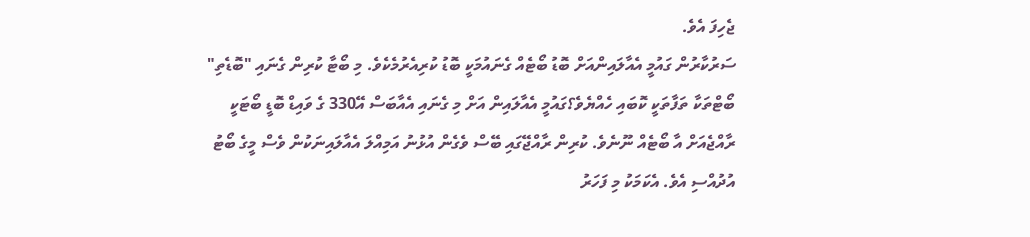ޖެހިފަ އެވެ.
ސަރުކާރުން ގައުމީ އެއާލައިންއަށް ބޮޑު ބޯޓެއް ގެނައުމަކީ ބޮޑު ކުރިއެރުމެކެވެ. މި ބޯޓާ ކުރިން ގެނައި "ބޮޑެތި" ބޯޓްތަކާ ތަފާތަކީ ކޮބައި ހެއްޔެވެ؟ގައުމީ އެއާލައިން އަށް މި ގެނައި އެއާބަސް އޭ330 ގެ ވައިޑް ބޮޑީ ބޯޓަކީ ރާއްޖެއަށް އާ ބޯޓެއް ނޫނެވެ. ކުރިން ރާއްޖޭގައި ބޭސް ވެގެން އުޅުނު އަމިއްލަ އެއާލައިނަކުން ވެސް މީގެ ބޯޓު އުދުއްސި އެވެ. އެކަމަކު މި ފަހަރު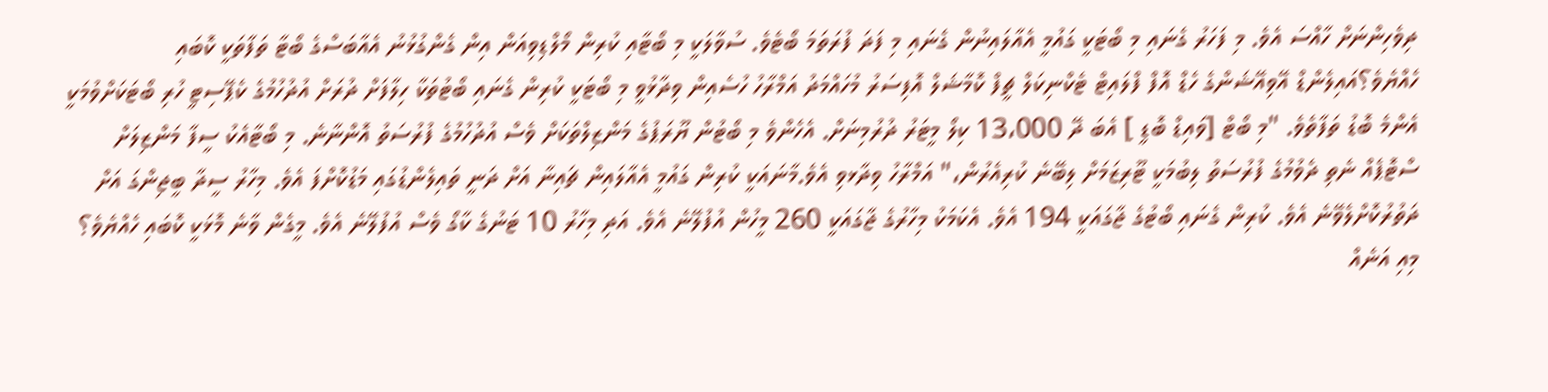ދިވެހިންނަށް ހާއްސަ އެވެ. މި ފަހަރު ގެނައި މި ބޯޓަކީ ގައުމީ އެއާލައިނުން ގެނައި މި ފަދަ ފުރަތަމަ ބޯޓެވެ. ސުވާލަކީ މި ބޯޓާއި ކުރިން މޯލްޑިވިއަން އިން ގެންގުޅުނު އެއާބަސްގެ ބޯޓާ ތަފާތަކީ ކޮބައި ހެއްޔެވެ؟އައިލެންޑް އޭވިއޭޝަންގެ ހެޑް އޮފް ފްލައިޓް ޓެކްނިކަލް ޗީފް ކޮމާޝަލް އޮފިސަރު މުހައްމަދު އަމްރާހު ހުސެއިން ވިދާޅުވީ މި ބޯޓަކީ ކުރިން ގެނައި ބޯޓުތަކާ ހިލާފަށް ދުރަށް އުދުހުމުގެ ކެޕޭސިޓީ ހުރި ބޯޓަކަށްވުމަކީ އެންމެ ބޮޑު ތަފާތެވެ. "މި ބޯޓް [ވައިޑް ބޮޑީ ] އެބަ ދޭ 13،000 ކިލޯ މީޓަރު ދުރުމިނަށް. އެހެންވެ މި ބޯޓުން ޔޫރަޕުގެ މަންޒިލްތަކަށް ވެސް އުދުހުމުގެ ފުރުސަތު އޮންނާނެ. މި ބޯޓާއެކު ސީފާ މަންޒިލަށް ސްޓޮޕެއް ނެތި ދެވުމުގެ ފުރުސަތު ލިބުމަކީ ޓޫރިޒަމަށް ލިބޭނެ ކުރިއެރުން،" އަމްރާހު ވިދާޅވި އެވެ.މާނައަކީ ކުރިން ގައުމީ އެއާލައިން ޗައިނާ އަށް ދަނީ ތައިލެންޑުގައި މަޑުކޮށްފަ އެވެ. މިހާރު ސީދާ ބީޖިންގަ އަށް ދަތުރުކޮށްލެވޭނެ އެވެ. ކުރިން ގެނައި ބޯޓުގެ ޖާގައަކީ 194 އެވެ. އެކަމަކު މިހާރުގެ ޖާގައަކީ 260 މީހުން އުފުލޭނެ އެވެ. އަދި މިހާރު 10 ޓަނުގެ ކާގޯ ވެސް އުފުލޭނެ އެވެ. މީގެން ވާނެ މޮޅަކީ ކޮބައި ހެއްޔެވެ؟ މިއި އަނެއް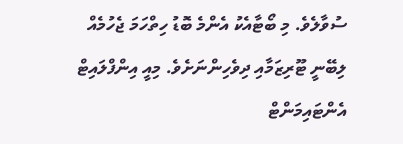ސުވާލެވެ. މި ބޯޓާއެކު އެންމެ ބޮޑު ހިތްހަމަ ޖެހުމެއް ލިބޭނީ ޓޫރިޒަމާއި ދިވެހިންނަށެވެ. މިއީ އިންފްލައިޓް އެންޓައިމަންޓް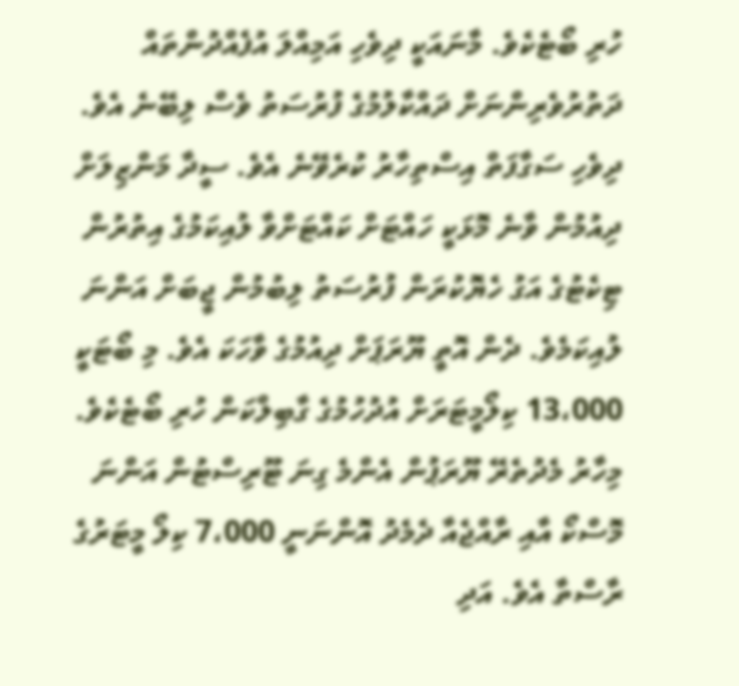ހުރި ބޯޓެކެވެ. މާނައަކީ ދިވެހި އަމިއްލަ އުފެއްދުންތައް ދަތުރުވެރިންނަށް ދައްކާލުމުގެ ފުރުސަތު ވެސް ލިބޭނެ އެވެ. ދިވެހި ސަގާފަތް އިސްތިހާރު ކުރެވޭނެ އެވެ. ސީދާ މަންޒިލަށް ދިއުމުން ވާނެ މޮޅަކީ ހައްޓަށް ކައްޓަށްވާ ލުއިކަމުގެ އިތުރުން ޓިކެޓުގެ އަގު ހެޔޮކުރަން ފުރުސަތު ލިބުމުން ޖީބަށް އަންނަ ލުއިކަމެވެ. ދެން އޮތީ ޔޫރަޕަށް ދިއުމުގެ ވާހަކަ އެވެ. މި ބޯޓަކީ 13،000 ކިލޯމީޓަރަށް އުދުހުމުގެ ގާބިލްކަން ހުރި ބޯޓެކެވެ. މިހާރު މެދުތެރޭ ޔޫރަޕުން އެންމެ ގިނަ ޓޫރިސްޓުން އަންނަ މޮސްކޯ އާއި ރާއްޖެއާ ދެމެދު އޮންނަނީ 7،000 ކިލޯ މީޓަރުގެ ރާސްތާ އެވެ. އަދި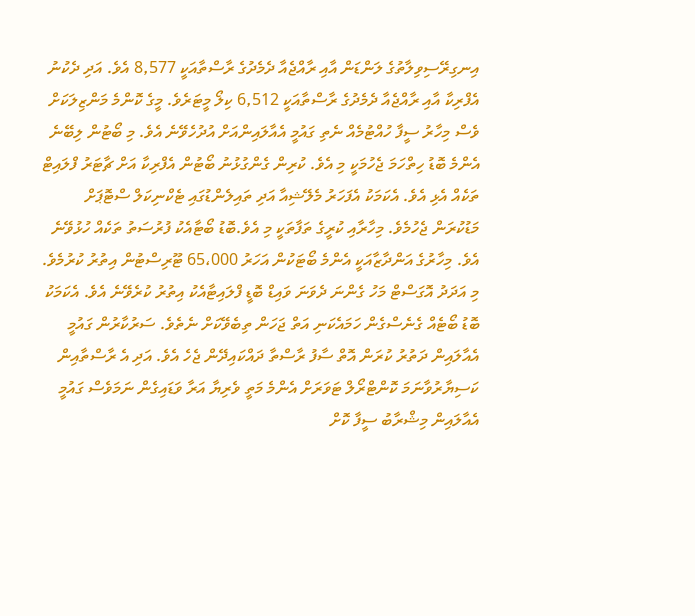އިނގިރޭސިވިލާތުގެ ލަންޑަން އާއި ރާއްޖެއާ ދެމެދުގެ ރާސްތާއަކީ 8,577 އެވެ. އަދި ދެކުނު އެފްރިކާ އާއި ރާއްޖެއާ ދެމެދުގެ ރާސްތާއަކީ 6,512 ކިލޯ މީޓަރެވެ. މީގެ ކޮންމެ މަންޒިލަކަށް ވެސް މިހާރު ސީފާ ހުއްޓުމެއް ނެތި ގައުމީ އެއާލައިންއަށް އުދުހެވޭނެ އެވެ. މި ބޯޓުން ލިބޭނެ އެންމެ ބޮޑު ހިތްހަމަ ޖެހުމަކީ މި އެވެ. ކުރިން ގެންގުޅުނު ބޯޓުން އެފްރިކާ އަށް ޗާޓަރު ފްލައިޓް ތަކެއް އެޅި އެވެ. އެކަމަކު އެފަހަރު މެލޭޝިއާ އަދި ތައިލެންޑުގައި ޓެކްނިކަލް ސްޓޮޕަށް މަޑުކުރަން ޖެހުމެވެ. މިހާރާއި ކުރީގެ ތަފާތަކީ މި އެވެ.ބޮޑު ބޯޓާއެކު ފުރުސަތު ތަކެއް ހުޅުވޭނެ އެވެ. މިހާރުގެ އަންދާޒާއަކީ އެންމެ ބޯޓަކުން އަހަރު 65،000 ޓޫރިސްޓުން އިތުރު ކުރުމެވެ. މި އަދަދު އޮގަސްޓް މަހު ގެންނަ ދެވަނަ ވައިޑް ބޮޑީ ފްލައިޓާއެކު އިތުރު ކުރެވޭނެ އެވެ. އެކަމަކު ބޮޑު ބޯޓެއް ގެނެސްގެން ހަމައެކަނި އަތް ޖަހަން ތިބެވޭކަށް ނެތެވެ. ސަރުކާރުން ގައުމީ އެއާލައިން ދަތުރު ކުރަން އޮތް ސާފު ރާސްތާ ދައްކައިދޭން ޖެހެ އެވެ. އަދި އެ ރާސްތާއިން ކަސިޔާރުވާނަމަ ކޮންޓްރޯލް ޓަވަރަށް އެންމެ މަތީ ވެރިޔާ އަރާ ވަޑައިގެން ނަމަވެސް ގައުމީ އެއާލައިން މިޝްރާބު ސީފާ ކޮށް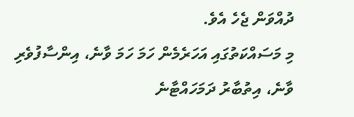ދުއްވަން ޖެހެ އެވެ.
މި މަސައްކަތުގައި އަހަރެމެން ހަމަ ހަމަ ވާނެ، އިންސާފުވެރި ވާނެ، އިތުބާރު ދަމަހައްޓާނެ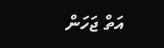އަތް ޖަހަން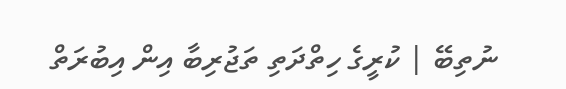ނުތިބޭ | ކުރީގެ ހިތްދަތި ތަޖުރިބާ އިން އިބުރަތް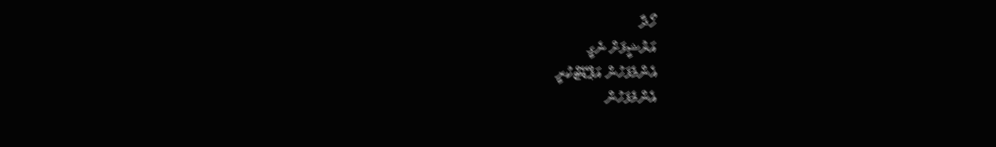ހޯދާ
އަރުޝީފަށް ނެގީ
އެންމެފަހުން އަޕްޑޭޓްކުރީ
އެންމެފަހުން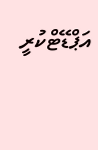އަޕްޑޭޓްކުރީ